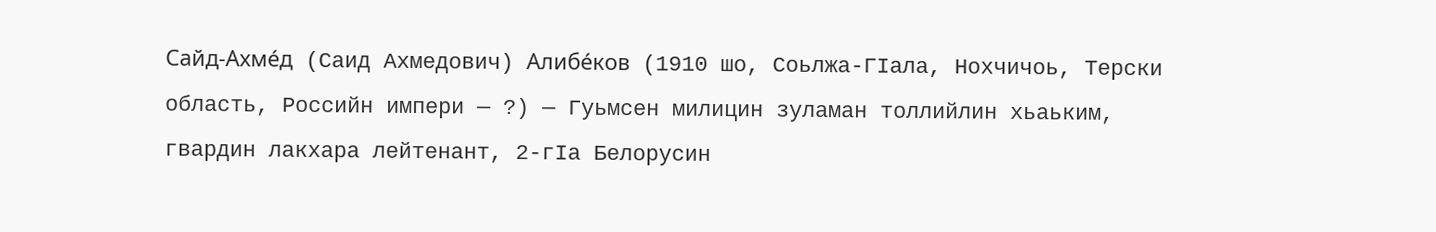Сайд-Ахме́д (Саид Ахмедович) Алибе́ков (1910 шо, Соьлжа-ГӀала, Нохчичоь, Терски область, Российн импери — ?) — Гуьмсен милицин зуламан толлийлин хьаьким, гвардин лакхара лейтенант, 2-гӀа Белорусин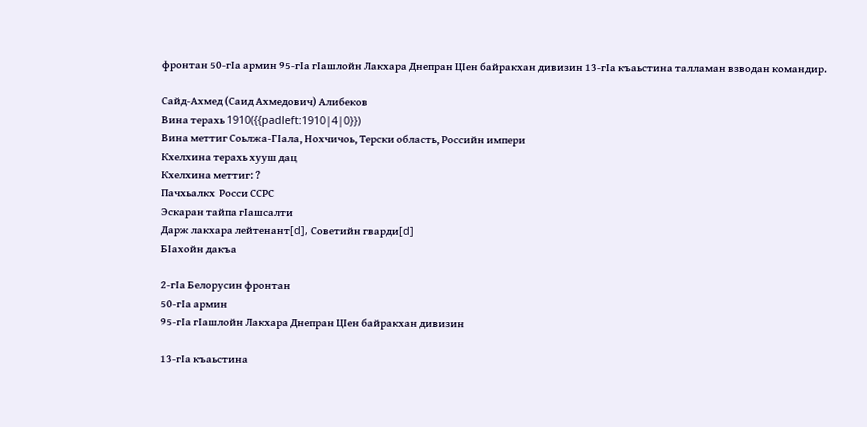фронтан 50-гӀа армин 95-гӀа гӀашлойн Лакхара Днепран ЦӀен байракхан дивизин 13-гӀа къаьстина талламан взводан командир.

Сайд-Ахмед (Саид Ахмедович) Алибеков
Вина терахь 1910({{padleft:1910|4|0}})
Вина меттиг Соьлжа-ГӀала, Нохчичоь, Терски область, Российн импери
Кхелхина терахь хууш дац
Кхелхина меттиг: ?
Пачхьалкх  Росси ССРС
Эскаран тайпа гӀашсалти
Дарж лакхара лейтенант[d], Советийн гварди[d]
БӀахойн дакъа

2-гӀа Белорусин фронтан
50-гӀа армин
95-гӀа гӀашлойн Лакхара Днепран ЦӀен байракхан дивизин

13-гӀа къаьстина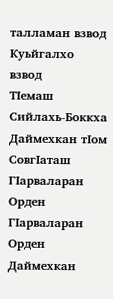талламан взвод
Куьйгалхо взвод
ТӀемаш Сийлахь-Боккха Даймехкан тӀом
СовгӀаташ
ГӀарваларан Орден
ГӀарваларан Орден
Даймехкан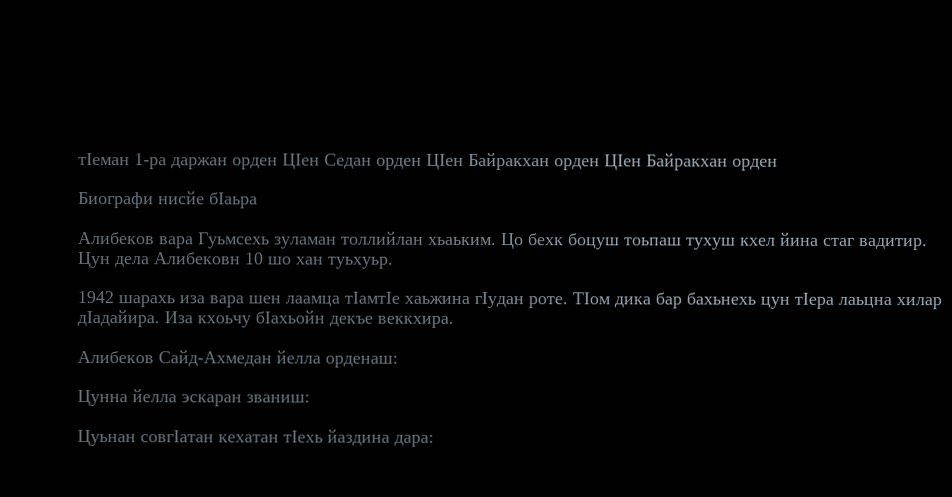тӀеман 1-ра даржан орден ЦӀен Седан орден ЦӀен Байракхан орден ЦӀен Байракхан орден

Биографи нисйе бӀаьра

Алибеков вара Гуьмсехь зуламан толлийлан хьаьким. Цо бехк боцуш тоьпаш тухуш кхел йина стаг вадитир. Цун дела Алибековн 10 шо хан туьхуьр.

1942 шарахь иза вара шен лаамца тӀамтӀе хаьжина гӀудан роте. ТӀом дика бар бахьнехь цун тӀера лаьцна хилар дӀадайира. Иза кхоьчу бӀахьойн декъе веккхира.

Алибеков Сайд-Ахмедан йелла орденаш:

Цунна йелла эскаран званиш:

Цуьнан совгӀатан кехатан тӀехь йаздина дара: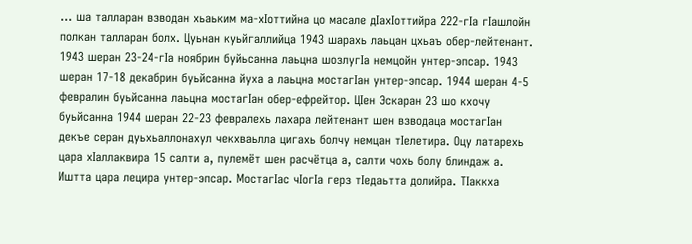… ша талларан взводан хьаьким ма-хӀоттийна цо масале дӀахӀоттийра 222-гӀа гӀашлойн полкан талларан болх. Цуьнан куьйгаллийца 1943 шарахь лаьцан цхьаъ обер-лейтенант. 1943 шеран 23-24-гӀа ноябрин буйьсанна лаьцна шозлугӀа немцойн унтер-эпсар. 1943 шеран 17-18 декабрин буьйсанна йуха а лаьцна мостагӀан унтер-эпсар. 1944 шеран 4-5 февралин буьйсанна лаьцна мостагӀан обер-ефрейтор. ЦӀен Эскаран 23 шо кхочу буьйсанна 1944 шеран 22-23 февралехь лахара лейтенант шен взводаца мостагӀан декъе серан дуьхьаллонахул чекхваьлла цигахь болчу немцан тӀелетира. Оцу латарехь цара хӀаллаквира 15 салти а, пулемёт шен расчётца а, салти чохь болу блиндаж а. Иштта цара лецира унтер-эпсар. МостагӀас чӀогӀа герз тӀедаьтта долийра. ТӀаккха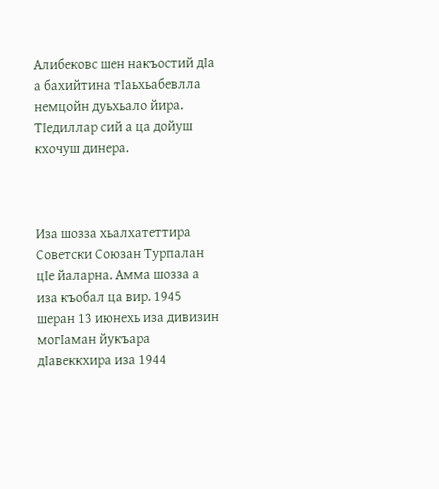Алибековс шен накъостий дӀа а бахийтина тӀаьхьабевлла немцойн дуьхьало йира. ТӀедиллар сий а ца дойуш кхочуш динера.



Иза шозза хьалхатеттира Советски Союзан Турпалан цӀе йаларна. Амма шозза а иза къобал ца вир. 1945 шеран 13 июнехь иза дивизин могӀаман йукъара дӀавеккхира иза 1944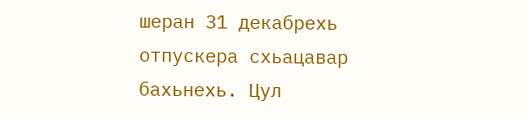шеран 31 декабрехь отпускера схьацавар бахьнехь. Цул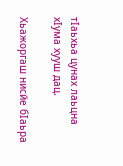тӀаьхьа цунах лаьцна хӀума хууш дац.

Хьажоргаш нисйе бӀаьра